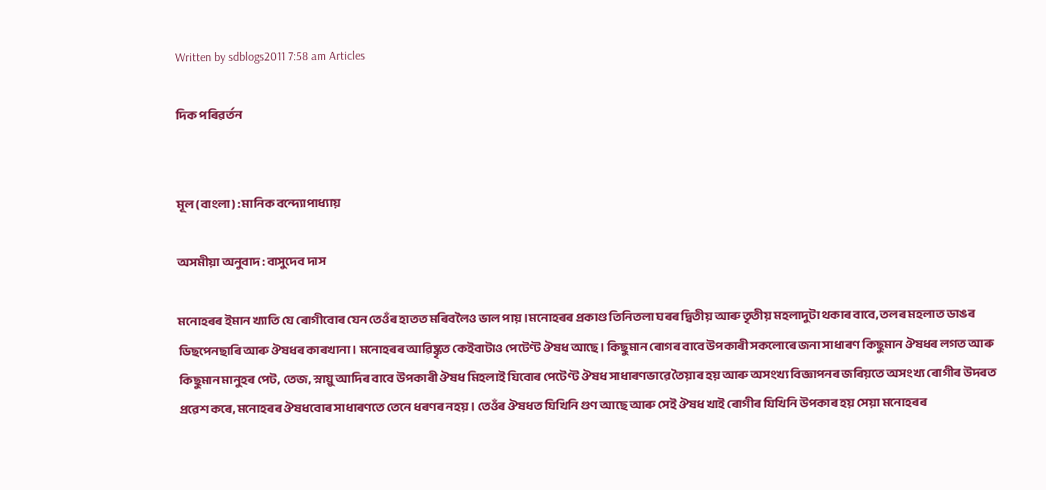Written by sdblogs2011 7:58 am Articles

দিক পৰিৱর্তন


মূল (বাংলা) : মানিক বন্দ্যোপাধ্যায়

অসমীয়া অনুবাদ : বাসুদেব দাস

মনোহৰৰ ইমান খ্যাতি যে ৰোগীবোৰ যেন তেওঁৰ হাতত মৰিবলৈও ভাল পায়।মনোহৰৰ প্রকাণ্ড তিনিতলা ঘৰৰ দ্বিতীয় আৰু তৃতীয় মহলাদুটা থকাৰ বাবে, তলৰ মহলাত ডাঙৰ ডিছপেনছাৰি আৰু ঔষধৰ কাৰখানা। মনোহৰৰ আৱিষ্কৃত কেইবাটাও পেটেণ্ট ঔষধ আছে। কিছুমান ৰোগৰ বাবে উপকাৰী সকলোৰে জনা সাধাৰণ কিছুমান ঔষধৰ লগত আৰু কিছুমান মানুহৰ পেট, তেজ, স্নায়ু আদিৰ বাবে উপকাৰী ঔষধ মিহলাই যিবোৰ পেটেণ্ট ঔষধ সাধাৰণভাৱে তৈয়াৰ হয় আৰু অসংখ্য বিজ্ঞাপনৰ জৰিয়তে অসংখ্য ৰোগীৰ উদৰত প্রৱেশ কৰে, মনোহৰৰ ঔষধবোৰ সাধাৰণতে তেনে ধৰণৰ নহয়। তেওঁৰ ঔষধত যিখিনি গুণ আছে আৰু সেই ঔষধ খাই ৰোগীৰ যিখিনি উপকাৰ হয় সেয়া মনোহৰৰ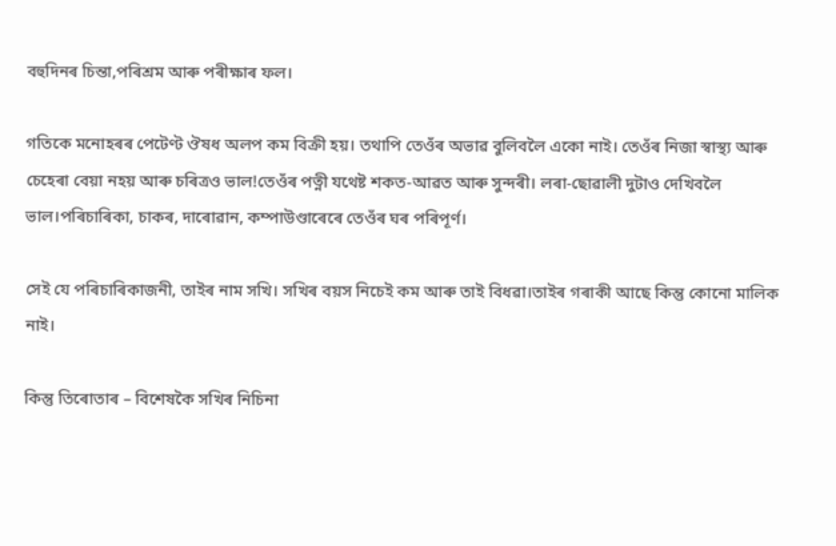বহুদিনৰ চিন্তা,পৰিশ্রম আৰু পৰীক্ষাৰ ফল।

গতিকে মনোহৰৰ পেটেণ্ট ঔষধ অলপ কম বিক্রী হয়। তথাপি তেওঁৰ অভাৱ বুলিবলৈ একো নাই। তেওঁৰ নিজা স্বাস্থ্য আৰু চেহেৰা বেয়া নহয় আৰু চৰিত্রও ভাল!তেওঁৰ পত্নী যথেষ্ট শকত-আৱত আৰু সুন্দৰী। লৰা-ছোৱালী দুটাও দেখিবলৈ ভাল।পৰিচাৰিকা, চাকৰ, দাৰোৱান, কম্পাউণ্ডাৰেৰে তেওঁৰ ঘৰ পৰিপূর্ণ।

সেই যে পৰিচাৰিকাজনী, তাইৰ নাম সখি। সখিৰ বয়স নিচেই কম আৰু তাই বিধৱা।তাইৰ গৰাকী আছে কিন্তু কোনো মালিক নাই।

কিন্তু তিৰোতাৰ – বিশেষকৈ সখিৰ নিচিনা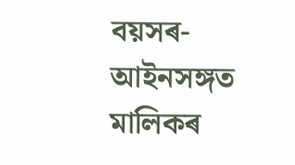বয়সৰ- আইনসঙ্গত মালিকৰ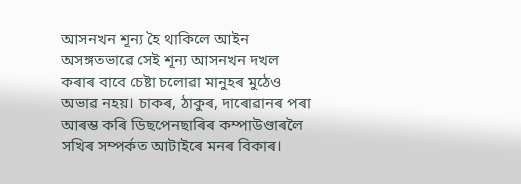আসনখন শূন্য হৈ থাকিলে আইন অসঙ্গতভাৱে সেই শূন্য আসনখন দখল কৰাৰ বাবে চেষ্টা চলোৱা মানুহৰ মুঠেও অভাৱ নহয়। চাকৰ, ঠাকুৰ, দাৰোৱানৰ পৰা আৰম্ভ কৰি ডিছপেনছাৰিৰ কম্পাউণ্ডাৰলৈ সখিৰ সম্পর্কত আটাইৰে মনৰ বিকাৰ।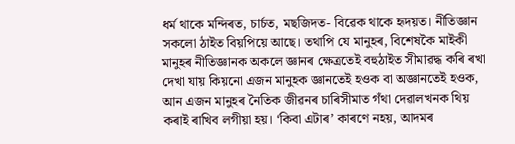ধর্ম থাকে মন্দিৰত, চার্চত, মছজিদত- বিৱেক থাকে হৃদয়ত। নীতিজ্ঞান সকলো ঠাইত বিয়পিয়ে আছে। তথাপি যে মানুহৰ, বিশেষকৈ মাইকী মানুহৰ নীতিজ্ঞানক অকলে জ্ঞানৰ ক্ষেত্রতেই বহুঠাইত সীমাৱদ্ধ কৰি ৰখা দেখা যায় কিয়নো এজন মানুহক জ্ঞানতেই হওক বা অজ্ঞানতেই হওক, আন এজন মানুহৰ নৈতিক জীৱনৰ চাৰিসীমাত গঁথা দেৱালখনক থিয় কৰাই ৰাখিব লগীয়া হয়। ‘কিবা এটাৰ’ কাৰণে নহয়, আদমৰ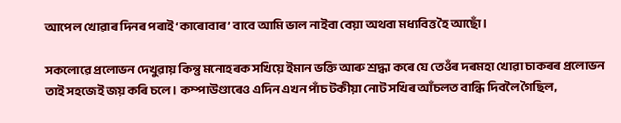আপেল খোৱাৰ দিনৰ পৰাই ‘কাৰোবাৰ’ বাবে আমি ভাল নাইবা বেয়া অথবা মধ্যবিত্ত হৈ আছোঁ।

সকলোৱে প্রলোভন দেখুৱায় কিন্তু মনোহৰক সখিয়ে ইমান ভক্তি আৰু শ্রদ্ধা কৰে যে তেওঁৰ দৰমহা খোৱা চাকৰৰ প্রলোভন তাই সহজেই জয় কৰি চলে। কম্পাউণ্ডাৰেও এদিন এখন পাঁচ টকীয়া নোট সখিৰ আঁচলত বান্ধি দিবলৈ গৈছিল,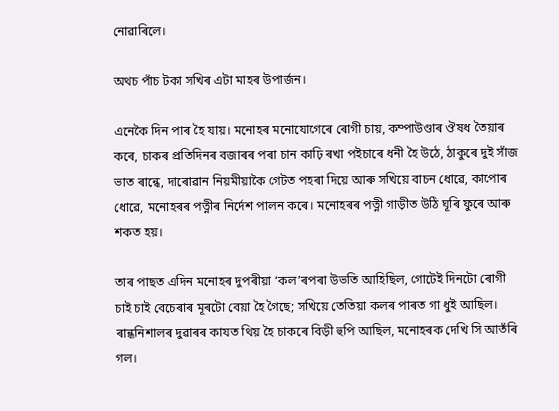নোৱাৰিলে।

অথচ পাঁচ টকা সখিৰ এটা মাহৰ উপার্জন।

এনেকৈ দিন পাৰ হৈ যায়। মনোহৰ মনোযোগেৰে ৰোগী চায়, কম্পাউণ্ডাৰ ঔষধ তৈয়াৰ কৰে, চাকৰ প্রতিদিনৰ বজাৰৰ পৰা চান কাঢ়ি ৰখা পইচাৰে ধনী হৈ উঠে, ঠাকুৰে দুই সাঁজ ভাত ৰান্ধে, দাৰোৱান নিয়মীয়াকৈ গেটত পহৰা দিয়ে আৰু সখিয়ে বাচন ধোৱে, কাপোৰ ধোৱে, মনোহৰৰ পত্নীৰ নিৰ্দেশ পালন কৰে। মনোহৰৰ পত্নী গাড়ীত উঠি ঘূৰি ফুৰে আৰু শকত হয়।

তাৰ পাছত এদিন মনোহৰ দুপৰীয়া ‘কল’ৰপৰা উভতি আহিছিল, গোটেই দিনটো ৰোগী চাই চাই বেচেৰাৰ মূৰটো বেয়া হৈ গৈছে; সখিয়ে তেতিয়া কলৰ পাৰত গা ধুই আছিল। ৰান্ধনিশালৰ দুৱাৰৰ কাযত থিয় হৈ চাকৰে বিড়ী হুপি আছিল, মনোহৰক দেখি সি আতঁৰি গল।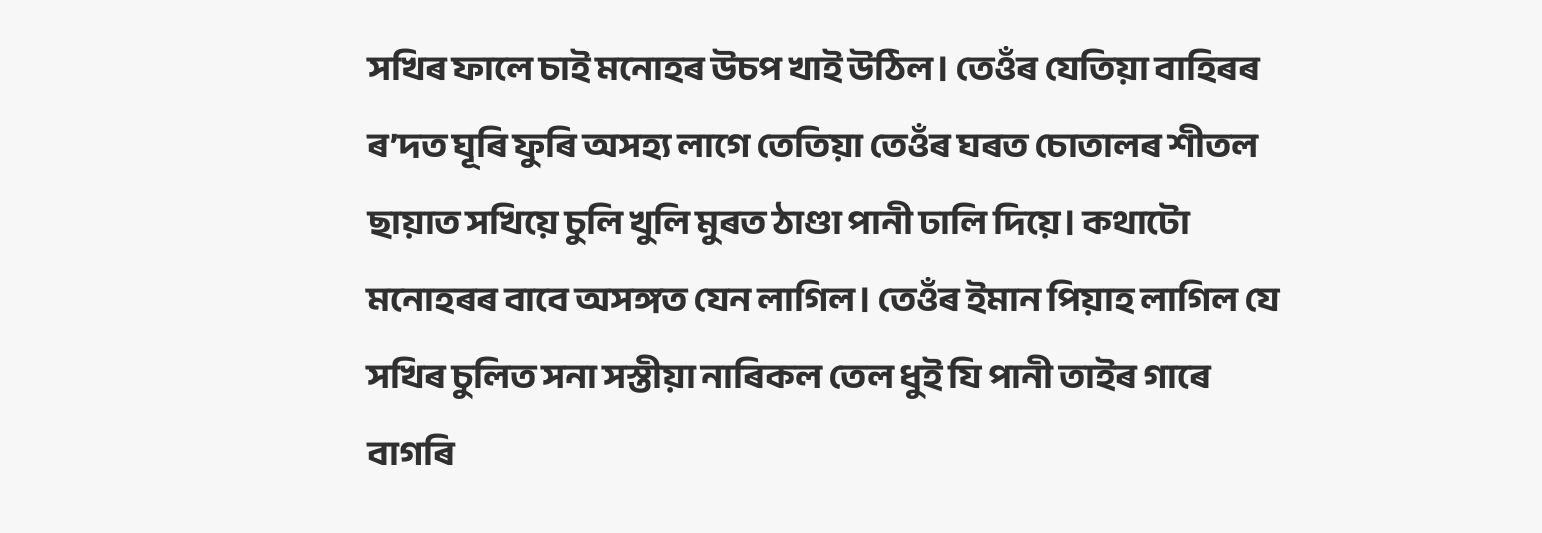সখিৰ ফালে চাই মনোহৰ উচপ খাই উঠিল। তেওঁৰ যেতিয়া বাহিৰৰ ৰ’দত ঘূৰি ফুৰি অসহ্য লাগে তেতিয়া তেওঁৰ ঘৰত চোতালৰ শীতল ছায়াত সখিয়ে চুলি খুলি মুৰত ঠাণ্ডা পানী ঢালি দিয়ে। কথাটো মনোহৰৰ বাবে অসঙ্গত যেন লাগিল। তেওঁৰ ইমান পিয়াহ লাগিল যে সখিৰ চুলিত সনা সস্তীয়া নাৰিকল তেল ধুই যি পানী তাইৰ গাৰে বাগৰি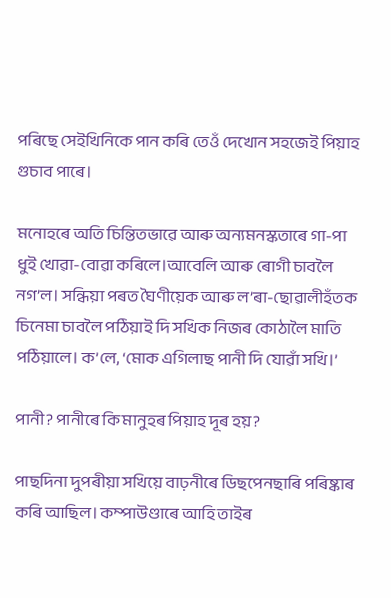পৰিছে সেইখিনিকে পান কৰি তেওঁ দেখোন সহজেই পিয়াহ গুচাব পাৰে।

মনোহৰে অতি চিন্তিতভাৱে আৰু অন্যমনস্কতাৰে গা-পা ধুই খোৱা-বোৱা কৰিলে।আবেলি আৰু ৰোগী চাবলৈ নগ’ল। সন্ধিয়া পৰত ঘৈণীয়েক আৰু ল’ৰা-ছোৱালীহঁতক চিনেমা চাবলৈ পঠিয়াই দি সখিক নিজৰ কোঠালৈ মাতি পঠিয়ালে। ক’লে, ‘মোক এগিলাছ পানী দি যোৱাঁ সখি।’

পানী? পানীৰে কি মানুহৰ পিয়াহ দূৰ হয়?

পাছদিনা দুপৰীয়া সখিয়ে বাঢ়নীৰে ডিছপেনছাৰি পৰিষ্কাৰ কৰি আছিল। কম্পাউণ্ডাৰে আহি তাইৰ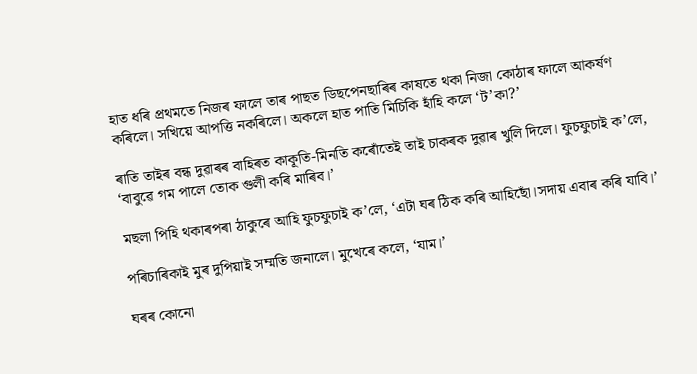হাত ধৰি প্রথমতে নিজৰ ফালে তাৰ পাছত ডিছপেনছাৰিৰ কাষতে থকা নিজা কোঠাৰ ফালে আকর্ষণ কৰিলে। সখিয়ে আপত্তি নকৰিলে। অকলে হাত পাতি মিচিকি হাঁহি কলে ‘ট’কা?’

ৰাতি তাইৰ বন্ধ দুৱাৰৰ বাহিৰত কাকূতি-মিনতি কৰোঁতেই তাই চাকৰক দুৱাৰ খুলি দিলে। ফুচফুচাই ক’লে, ‘বাবুৱে গম পালে তোক গুলী কৰি মাৰিব।’

মছলা পিহি থকাৰপৰা ঠাকুৰে আহি ফুচফুচাই ক’লে, ‘এটা ঘৰ ঠিক কৰি আহিছোঁ।সদায় এবাৰ কৰি যাবি।’

পৰিচাৰিকাই মুৰ দুপিয়াই সম্মতি জনালে। মুখেৰে কলে, ‘যাম।’

ঘৰৰ কোনো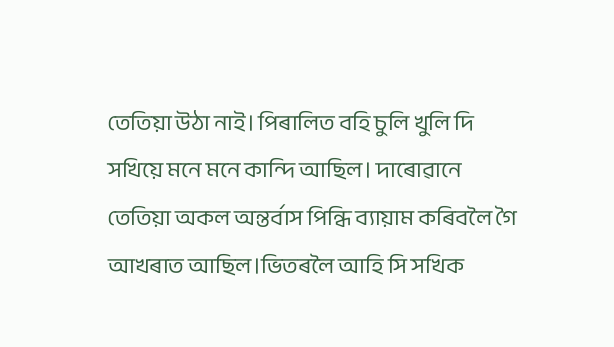তেতিয়া উঠা নাই। পিৰালিত বহি চুলি খুলি দি সখিয়ে মনে মনে কান্দি আছিল। দাৰোৱানে তেতিয়া অকল অন্তর্বাস পিন্ধি ব্যায়াম কৰিবলৈ গৈ আখৰাত আছিল।ভিতৰলৈ আহি সি সখিক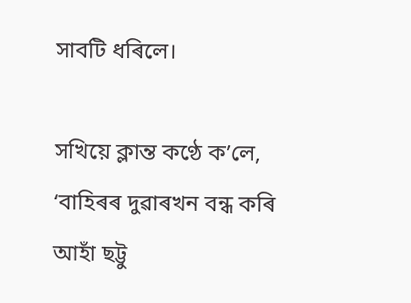সাবটি ধৰিলে।

সখিয়ে ক্লান্ত কণ্ঠে ক’লে, ‘বাহিৰৰ দুৱাৰখন বন্ধ কৰি আহাঁ ছট্টু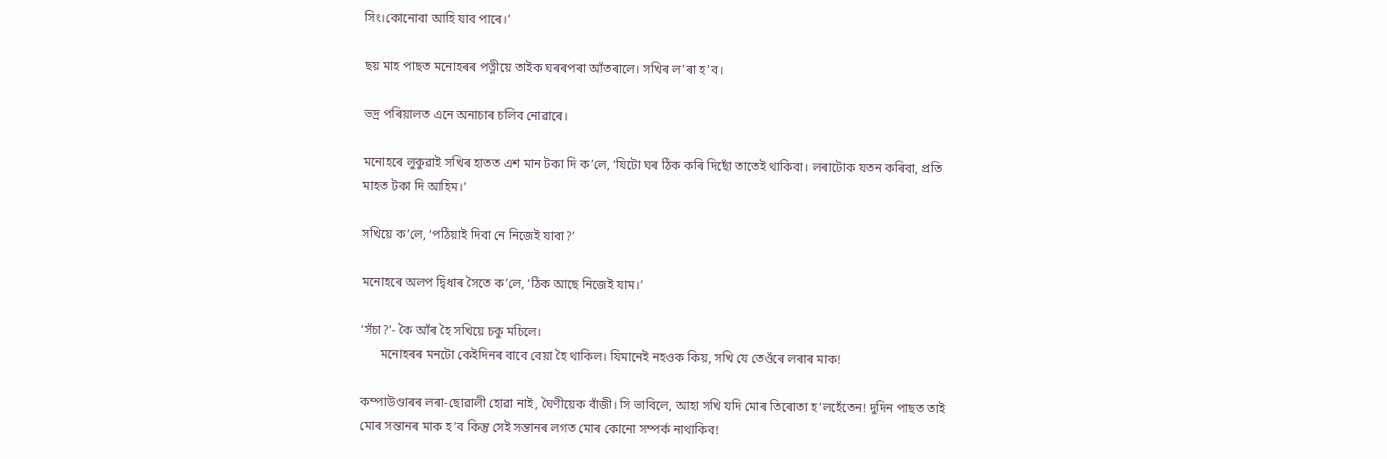সিং।কোনোবা আহি যাব পাৰে।’

ছয় মাহ পাছত মনোহৰৰ পত্নীয়ে তাইক ঘৰৰপৰা আঁতৰালে। সখিৰ ল’ৰা হ’ব।

ভদ্র পৰিয়ালত এনে অনাচাৰ চলিব নোৱাৰে।

মনোহৰে লুকুৱাই সখিৰ হাতত এশ মান টকা দি ক’লে, ‘যিটো ঘৰ ঠিক কৰি দিছোঁ তাতেই থাকিবা। লৰাটোক যতন কৰিবা, প্রতি মাহত টকা দি আহিম।’

সখিয়ে ক’লে, ‘পঠিয়াই দিবা নে নিজেই যাবা?’

মনোহৰে অলপ দ্বিধাৰ সৈতে ক’লে, ‘ঠিক আছে নিজেই যাম।’

‘সঁচা?’- কৈ আঁৰ হৈ সখিয়ে চকু মচিলে।
      মনোহৰৰ মনটো কেইদিনৰ বাবে বেয়া হৈ থাকিল। যিমানেই নহওক কিয়, সখি যে তেওঁৰে লৰাৰ মাক!

কম্পাউণ্ডাৰৰ লৰা-ছোৱালী হোৱা নাই, ঘৈণীয়েক বাঁজী। সি ভাবিলে, আহা সখি যদি মোৰ তিৰোতা হ’লহেঁতেন! দুদিন পাছত তাই মোৰ সন্তানৰ মাক হ’ব কিন্তু সেই সন্তানৰ লগত মোৰ কোনো সম্পর্ক নাথাকিব!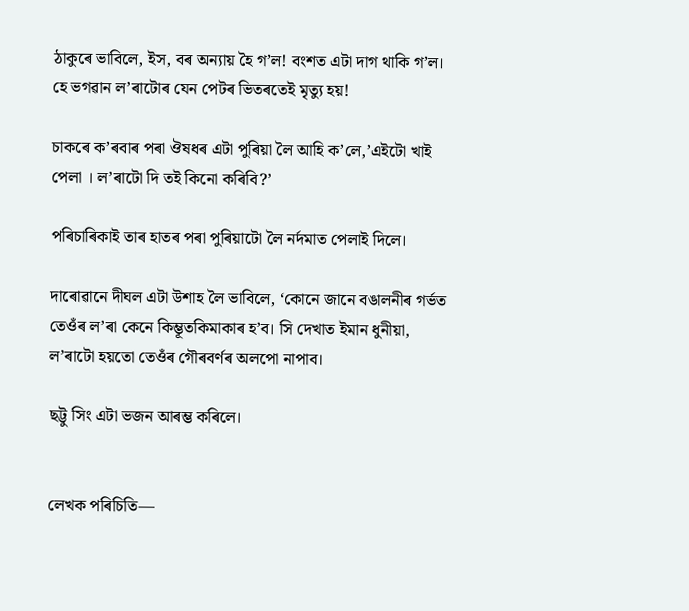ঠাকুৰে ভাবিলে, ইস, বৰ অন্যায় হৈ গ’ল! বংশত এটা দাগ থাকি গ’ল। হে ভগৱান ল’ৰাটোৰ যেন পেটৰ ভিতৰতেই মৃত্যু হয়!

চাকৰে ক’ৰবাৰ পৰা ঔষধৰ এটা পুৰিয়া লৈ আহি ক’লে,’এইটো খাই পেলা । ল’ৰাটো দি তই কিনো কৰিবি?’

পৰিচাৰিকাই তাৰ হাতৰ পৰা পুৰিয়াটো লৈ নর্দমাত পেলাই দিলে।

দাৰোৱানে দীঘল এটা উশাহ লৈ ভাবিলে, ‘কোনে জানে বঙালনীৰ গর্ভত তেওঁৰ ল’ৰা কেনে কিম্ভূতকিমাকাৰ হ’ব। সি দেখাত ইমান ধুনীয়া, ল’ৰাটো হয়তো তেওঁৰ গৌৰবর্ণৰ অলপো নাপাব।

ছট্টু সিং এটা ভজন আৰম্ভ কৰিলে।


লেখক পৰিচিতি—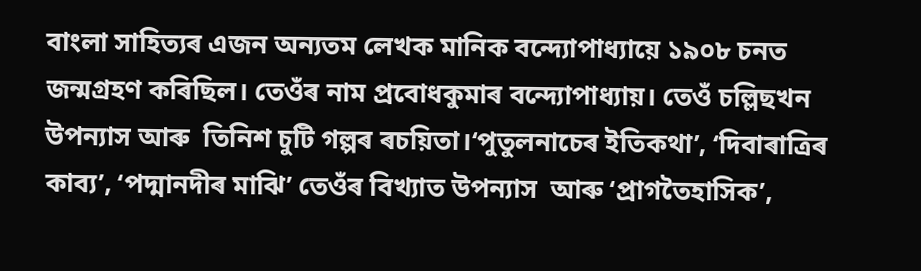বাংলা সাহিত্যৰ এজন অন্যতম লেখক মানিক বন্দ্যোপাধ্যায়ে ১৯০৮ চনত জন্মগ্রহণ কৰিছিল। তেওঁৰ নাম প্রবোধকুমাৰ বন্দ্যোপাধ্যায়। তেওঁ চল্লিছখন উপন্যাস আৰু  তিনিশ চুটি গল্পৰ ৰচয়িতা।‘পুতুলনাচেৰ ইতিকথা’, ‘দিবাৰাত্রিৰ কাব্য’, ‘পদ্মানদীৰ মাঝি’ তেওঁৰ বিখ্যাত উপন্যাস  আৰু ‘প্রাগতৈহাসিক’,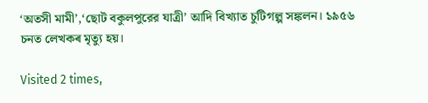‘অতসী মামী’,‘ছোট বকুলপুরের যাত্রী’ আদি বিখ্যাত চুটিগল্প সঙ্কলন। ১৯৫৬ চনত লেখকৰ মৃত্যু হয়।

Visited 2 times,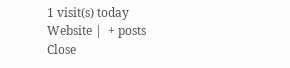1 visit(s) today
Website |  + posts
Close